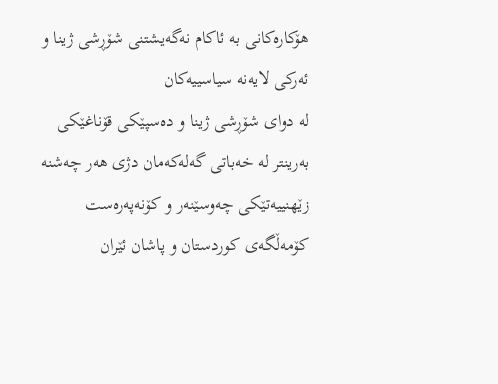هۆکارەکانی بە ئاکام نەگەیشتنی شۆڕشی ژینا و ئەرکی لایەنە سیاسییەکان
لە دوای شۆڕشی ژینا و دەسپێکی قۆناغێکی بەرینتر لە خەباتی گەلەکەمان دژی هەر چەشنە زێهنییەتێکی چەوسێنەر و کۆنەپەرەست کۆمەڵگەی کوردستان و پاشان ئێران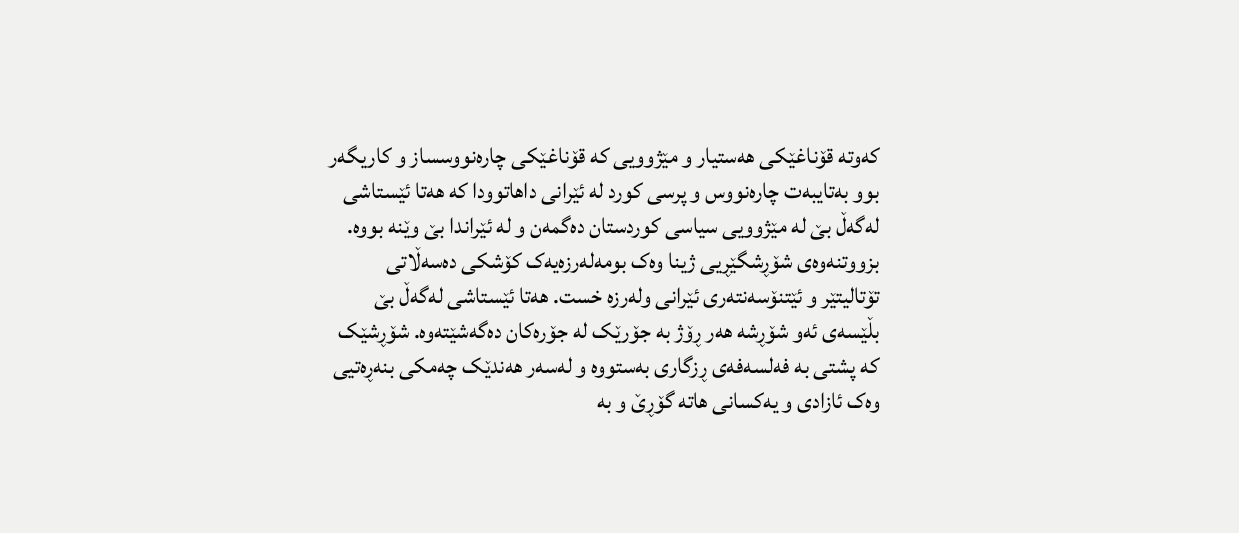کەوتە قۆناغێکی هەستیار و مێژوویی کە قۆناغێکی چارەنووسساز و کاریگەر بوو بەتایبەت چارەنووس و پرسی کورد لە ئێرانی داهاتوودا کە هەتا ئێستاشی لەگەڵ بێ لە مێژوویی سیاسی کوردستان دەگمەن و لە ئێراندا بێ وێنە بووە.
بزووتنەوەی شۆڕشگێڕیی ژینا وەک بومەلەرزەیەک کۆشکی دەسەڵاتی تۆتالیتێر و ئێتنۆسەنتەری ئێرانی ولەرزە خست. هەتا ئێستاشی لەگەڵ بێ بڵێسەی ئەو شۆڕشە هەر ڕۆژ بە جۆرێک لە جۆرەکان دەگەشێتەوە. شۆڕشێک کە پشتی بە فەلسەفەی ڕزگاری بەستووە و لەسەر هەندێک چەمکی بنەڕەتیی وەک ئازادی و یەکسانی هاتە گۆڕێ و بە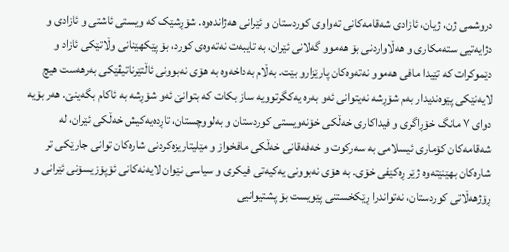دروشمی ژن، ژیان، ئازادی شەقامەکانی تەواوی کوردستان و ئێرانی هەژاندەوە. شۆڕشێک کە ویستی ئاشتی و ئازادی و دژایەتیی ستەمکاری و هەڵاواردنی بۆ هەموو گەلانی ئێران، بە تایبەت نەتەوەی کورد، بۆ پێکهێنانی وڵاتێکی ئازاد و دێموکرات کە تێیدا مافی هەموو نەتەوەکان پارێزارو بێت. بەڵام بەداخەوە بە هۆی نەبوونی ئاڵتێرناتیڤێکی بەرهەست هیچ لایەنێکی پێوەندیدار بەم شۆڕشە نەیتوانی ئەو بەرە یەکگرتوویە ساز بکات کە بتوانێ ئەو شۆڕشە بە ئاکام بگەینێ. هەر بۆیە دوای ۷ مانگ خۆڕاگری و فیداکاری خەڵکی خۆنەویستی کوردستان و بەلووچستان، تاڕدەیەکیش خەڵکی ئێران، لە شەقامەکان کۆماری ئیسلامی بە سەرکوت و خەفەقانی خەڵکی مافخواز و مێلیتاریزەکردنی شارەکان توانی جارێکی تر شارەکان بهێنێتەوە ژێر ڕەکێفی خۆی. بە هۆی نەبوونی یەکیەتی فیکری و سیاسی نێوان لایەنەکانی ئۆپۆزیسۆنی ئێرانی و ڕۆژهەڵاتی کوردستان، نەتواندرا ڕێکخستنی پێویست بۆ پشتیوانیی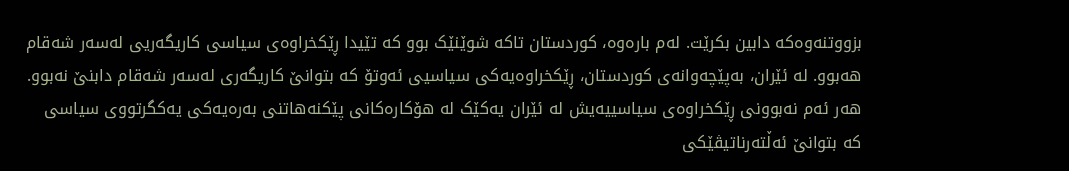بزووتنەوەکە دابین بکرێت. لەم بارەوە، کوردستان تاکە شوێنێک بوو کە تێیدا ڕێکخراوەی سیاسی کاریگەریی لەسەر شەقام هەبوو. لە ئێران، بەپێچەوانەی کوردستان، ڕێکخراوەیەکی سیاسیی ئەوتۆ کە بتوانێ کاریگەری لەسەر شەقام دابنێ نەبوو. هەر ئەم نەبوونی ڕێکخراوەی سیاسییەیش لە ئێران یەکێک لە هۆکارەکانی پێکنەهاتنی بەرەیەکی یەکگرتووی سیاسی کە بتوانێ ئەڵتەرناتیڤێکی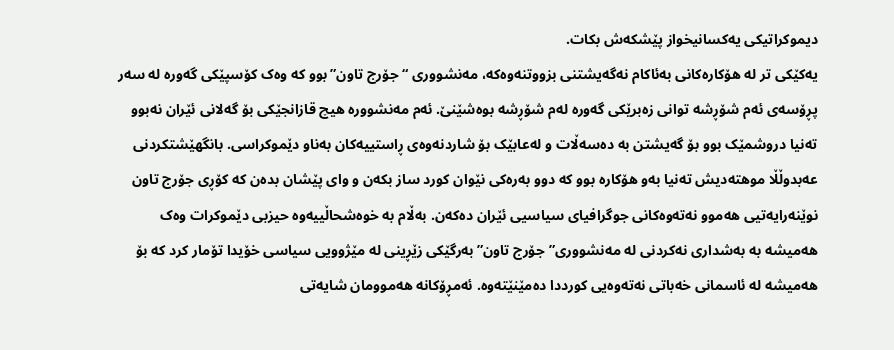دیموکراتیکی یەکسانیخواز پێشکەش بکات.
یەکێکی تر لە هۆکارەکانی بەئاکام نەگەیشتنی بزووتنەوەکە، مەنشووری “جۆرج تاون”بوو کە وەک کۆسپێکی گەورە لە سەر پڕۆسەی ئەم شۆڕشە توانی زەبرێکی گەورە لەم شۆڕشە بوەشێنێ. ئەم مەنشوورە هیچ قازانجێکی بۆ گەلانی ئێران نەبوو تەنیا دروشمێک بوو بۆ گەیشتن بە دەسەڵات و لەعابێک بۆ شاردنەوەی ڕاستییەکان بەناو دێموکراسی. بانگهێشتکردنی عەبدوڵڵا موهتەدیش تەنیا بەو هۆکارە بوو کە دوو بەرەکی نێوان کورد ساز بکەن و وای پێشان بدەن کە کۆڕی جۆرج تاون نوێنەرایەتیی هەموو نەتەوەکانی جوگرافیای سیاسیی ئێران دەکەن. بەڵام بە خوەشحاڵییەوە حیزبی دێموکرات وەک هەمیشە به بەشداری نەکردنی لە مەنشووری”جۆرج تاون”بەرگێکی زێڕینی لە مێژوویی سیاسی خۆیدا تۆمار کرد کە بۆ هەمیشە لە ئاسمانی خەباتی نەتەوەیی کورددا دەمێنێتەوە. ئەمڕۆکانە هەموومان شایەتی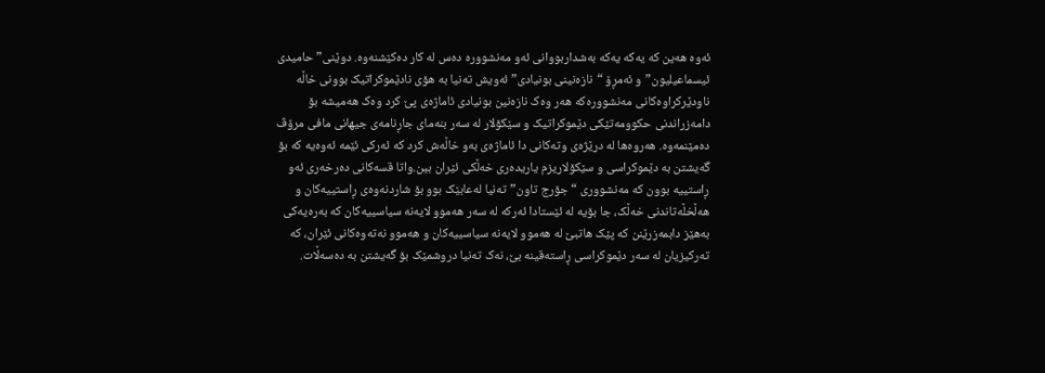ئەوە هەین کە یەکە یەکە بەشداربووانی ئەو مەنشووره دەس لە کار دەکێشنەوە. دوێنی”حامیدی ئیسماعیلیون”و ئەمڕۆ “نازەنینی بونیادی” ئەویش تەنیا بە هۆی نادێموکراتیک بوونی خاڵە ناودێرکراوەکانی مەنشوورەکە هەر وەک نازەنین بونیادی ئاماژەی پێ کرد وەک هەمیشە بۆ دامەزراندنی حکوومەتێکی دێموکراتیک و سێکۆلار لە سەر بنەمای جاڕنامەی جیهانی مافی مرۆڤ دەمێنمەوە. هەروەها لە درێژەی وتەکانی دا ئاماژەی بەو خاڵەش کرد کە ئەرکی ئێمە ئەوەیە کە بۆ گەیشتن بە دێموکراسی و سێکۆلاریزم یاریدەری خەڵکی ئێران بین.واتا قسەکانی دەرخەری ئەو ڕاستییە بوون کە مەنشووری “جۆرج تاون”تەنیا لەعابێک بوو بۆ شاردنەوەی ڕاستییەکان و هەڵخڵەتاندنی خەڵک، جا بۆیە لە ئێستادا ئەرکە لە سەر هەموو لایەنە سیاسییەکان کە بەرەیەکی بەهێز دابمەزرێنن کە پێک هاتبێ لە هەموو لایەنە سیاسییەکان و هەموو نەتەوەکانی ئێران، کە تەرکیزیان لە سەر دێموکراسی ڕاستەقینە بێ، نەک تەنیا دروشمێک بۆ گەیشتن بە دەسەڵات.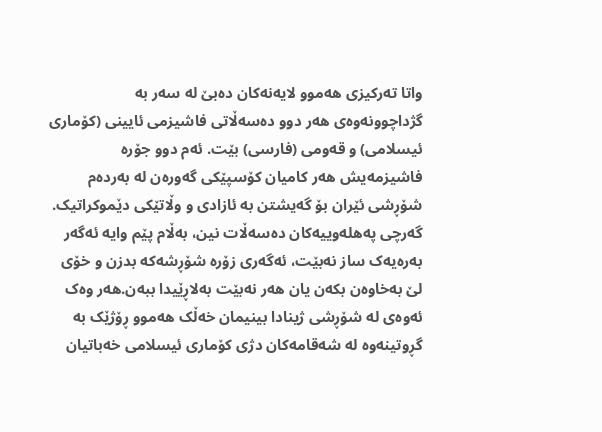واتا تەرکیزی هەموو لایەنەکان دەبێ لە سەر بە گژداچوونەوەی هەر دوو دەسەڵاتی فاشیزمی ئایینی (کۆماری ئیسلامی) و قەومی (فارسی) بێت. ئەم دوو جۆرە فاشیزمەیش هەر کامیان کۆسپێکی گەورەن لە بەردەم شۆڕشی ئێران بۆ گەیشتن بە ئازادی و وڵاتێکی دێموکراتیک. گەرچی پەهلەوییەکان دەسەڵات نین، بەڵام پێم وایە ئەگەر بەرەیەک ساز نەبێت، ئەگەری زۆرە شۆڕشەکە بدزن و خۆی لێ بەخاوەن بکەن یان هەر نەبێت بەلاڕێیدا ببەن.هەر وەک ئەوەی لە شۆڕشی ژینادا بینیمان خەڵک هەموو ڕۆژێک بە گڕوتینەوە لە شەقامەکان دژی کۆماری ئیسلامی خەباتیان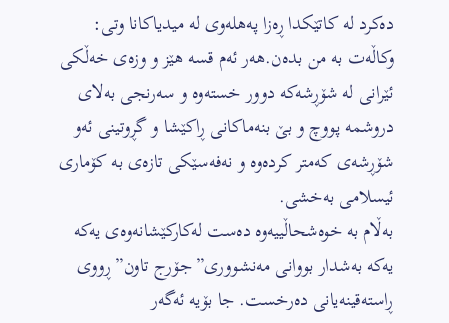دەکرد لە کاتێکدا ڕەزا پەهلەوی لە میدیاکانا وتی: وکاڵەت بە من بدەن.هەر ئەم قسە هێز و وزەی خەڵکی ئێرانی لە شۆڕشەکە دوور خستەوە و سەرنجی بەلای دروشمە پووچ و بێ بنەماکانی ڕاکێشا و گڕوتینی ئەو شۆڕشەی کەمتر کردەوە و نەفەسێکی تازەی بە کۆماری ئیسلامی بەخشی.
بەڵام بە خوەشحاڵییەوە دەست لەکارکێشانەوەی یەکە یەکە بەشدار بووانی مەنشووری”جۆرج تاون”ڕووی ڕاستەقینەیانی دەرخست. جا بۆیە ئەگەر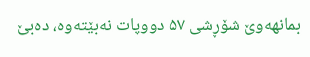بمانهەوێ شۆڕشی ۵۷ دووپات نەبێتەوە، دەبێ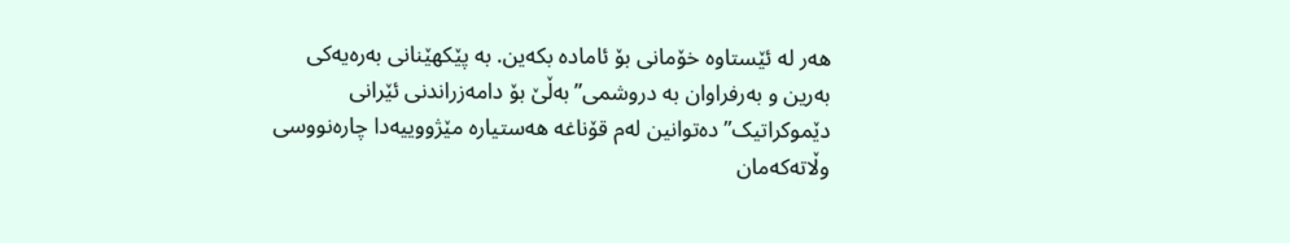هەر لە ئێستاوە خۆمانی بۆ ئامادە بکەین. بە پێکهێنانی بەرەیەکی بەرین و بەرفراوان بە دروشمی”بەڵێ بۆ دامەزراندنی ئێرانی دێموکراتیک”دەتوانین لەم قۆناغە هەستیارە مێژووییەدا چارەنووسی وڵاتەکەمان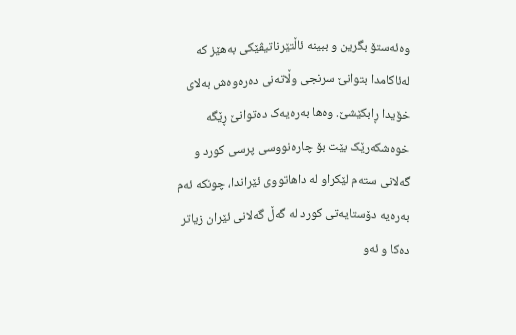وەئەستۆ بگرین و ببینە ئاڵتێرناتیڤێکی بەهێز کە لەئاکامدا بتوانێ سرنجی وڵاتەنی دەرەوەش بەلای خۆیدا ڕابکێشێ. وەها بەرەیەک دەتوانێ ڕێگە خوەشکەرێک بێت بۆ چارەنووسی پرسی کورد و گەلانی ستەم لێکراو لە داهاتووی ئێراندا، چونکە ئەم بەرەیە دۆستایەتی کورد لە گەڵ گەلانی ئێران زیاتر دەکا و ئەو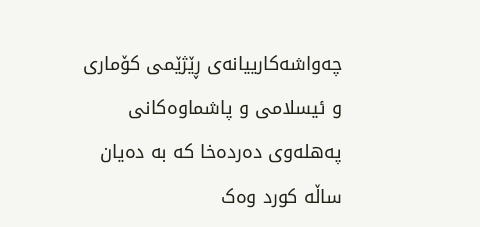چەواشەکارییانەی ڕێژێمی کۆماری و ئیسلامی و پاشماوەکانی پەهلەوی دەردەخا کە بە دەیان ساڵە کورد وەک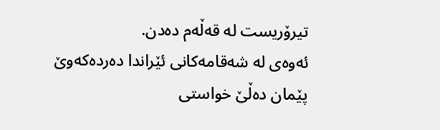تیرۆریست لە قەڵەم دەدن.
ئەوەی لە شەقامەکانی ئێراندا دەردەکەوێ پێمان دەڵێ خواستی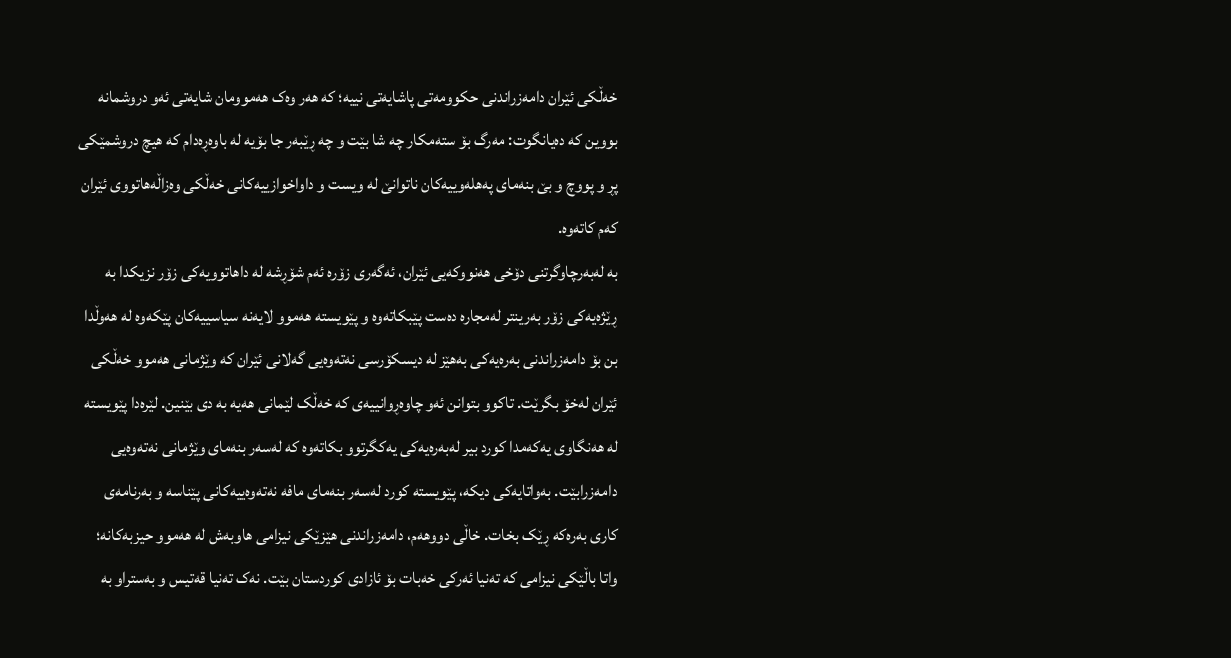خەڵکی ئێران دامەزراندنی حکوومەتی پاشایەتی نییە؛ کە هەر وەک هەموومان شایەتی ئەو دروشمانە بووین کە دەیانگوت: مەرگ بۆ ستەمکار چە شا بێت و چە ڕێبەر جا بۆیە لە باوەڕەدام کە هیچ دروشمێکی پڕ و پووچ و بێ بنەمای پەهلەوییەکان ناتوانێ لە ویست و داواخوازییەکانی خەڵکی وەزاڵەهاتووی ئێران کەم کاتەوە.
بە لەبەرچاوگرتنی دۆخی هەنووکەیی ئێران، ئەگەری زۆرە ئەم شۆڕشە لە داهاتوویەکی زۆر نزیکدا بە ڕێژەیەکی زۆر بەرینتر لەمجارە دەست پێبکاتەوە و پێویستە هەموو لایەنە سیاسییەکان پێکەوە لە هەوڵدا بن بۆ دامەزراندنی بەرەیەکی بەهێز لە دیسکۆرسی نەتەوەیی گەلانی ئێران کە وێژمانی هەموو خەڵکی ئێران لەخۆ بگرێت. تاکوو بتوانن ئەو چاوەڕوانییەی کە خەڵک لێمانی هەیە بە دی بێنین. لێرەدا پێویستە لە هەنگاوی یەکەمدا کورد بیر لەبەرەیەکی یەکگرتوو بکاتەوە کە لەسەر بنەمای وێژمانی نەتەوەیی دامەزرابێت. بەواتایەکی دیکە، پێویستە کورد لەسەر بنەمای مافە نەتەوەییەکانی پێناسە و بەرنامەی کاری بەرەکە ڕێک بخات. خاڵی دووهەم، دامەزراندنی هێزێکی نیزامی هاوبەش لە هەموو حیزبەکانە؛ واتا باڵێکی نیزامی کە تەنیا ئەرکی خەبات بۆ ئازادی کوردستان بێت. نەک تەنیا قەتیس و بەستراو بە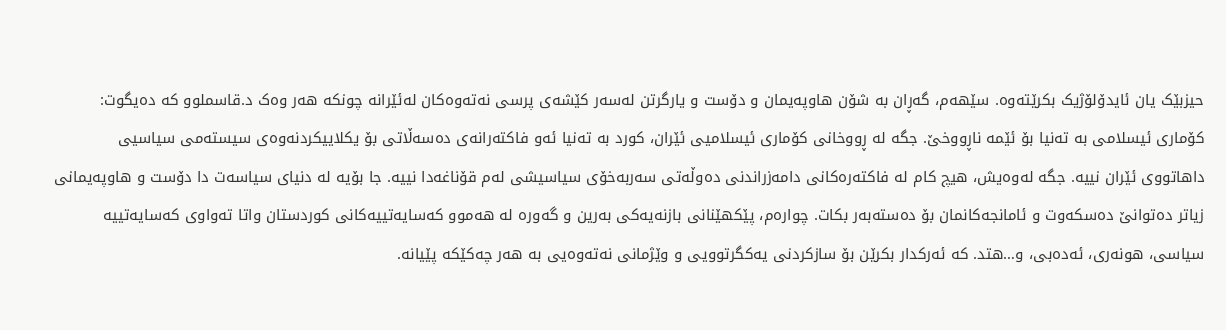حیزبێک یان ئایدۆلۆژیک بکرێتەوە. سێهەم، گەڕان بە شۆن هاوپەیمان و دۆست و یارگرتن لەسەر کێشەی پرسی نەتەوەکان لەئێرانە چونکە هەر وەک د.قاسملوو کە دەیگوت: کۆماری ئیسلامی بە تەنیا بۆ ئێمە ناڕووخێ. جگە لە ڕووخانی کۆماری ئیسلامیی ئێران، کورد بە تەنیا ئەو فاکتەرانەی دەسەڵاتی بۆ یکلاییکردنەوەی سیستەمی سیاسیی داهاتووی ئێران نییە. جگە لەوەیش، هیچ کام لە فاکتەرەکانی دامەزراندنی دەوڵەتی سەربەخۆی سیاسیشی لەم قۆناغەدا نییە. جا بۆیە لە دنیای سیاسەت دا دۆست و هاوپەیمانی زیاتر دەتوانێ دەسکەوت و ئامانجەکانمان بۆ دەستەبەر بکات. چوارەم، پێکهێنانی بازنەیەکی بەرین و گەورە لە هەموو کەسایەتییەکانی کوردستان واتا تەواوی کەسایەتییە سیاسی، هونەری، ئەدەبی، و…هتد. کە ئەرکدار بکرێن بۆ سازکردنی یەکگرتوویی و وێژمانی نەتەوەیی بە هەر چەکێکە پێیانە.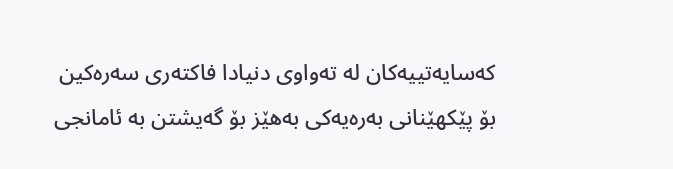کەسایەتییەکان لە تەواوی دنیادا فاکتەری سەرەکین بۆ پێکهێنانی بەرەیەکی بەهێز بۆ گەیشتن بە ئامانجی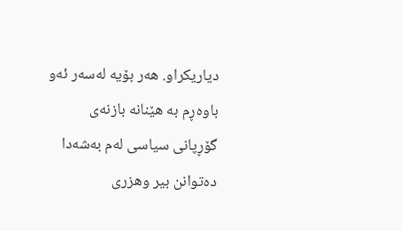دیاریکراو. هەر بۆیە لەسەر ئەو باوەڕم بە هێنانە بازنەی گۆڕپانی سیاسی لەم بەشەدا دەتوانن بیر وهزری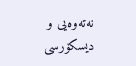نەتەوەیی و دیسکۆرسی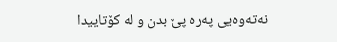نەتەوەیی پەرە پێ بدن و لە کۆتاییدا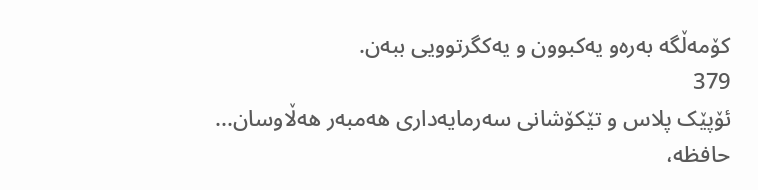کۆمەڵگە بەرەو یەکبوون و یەکگرتوویی ببەن.
379
ئۆپێک پلاس و تێکۆشانی سەرمایەداری هەمبەر هەڵاوسان...
حافظه،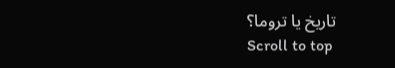تاریخ یا تروما؟
Scroll to top